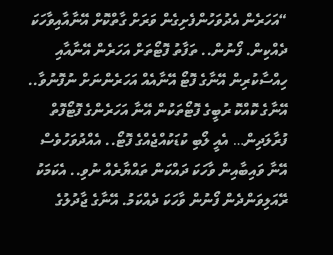“އަހަރެން އެދުވަހުންފެށިގެން ވަރަށް ގާތްކޮށް އޭނާއާއިވާހަކަ ދެއްކިން. ފޯނުން.. ތަފާތު ފޮޓޯތަށް އަހަރެން އޭނާއާއި ހިއްސާކުރިން އޭނާގެ ފޮޓޯ އޭނާއެއް އަހަރެންނަށް ނުފޮނުވާ.. އޭނާގެ ކޮއްކޮ ރުބީގެ ފޮޓޯތަކުން އޭނާ އަހަރެންގެ ފޮޓޯފޮތް ފުރާލަދިން… އެއީ ލޯބި ކުޑަކުއްޖެއްގެ ފޮޓޯ.. އެއްދުވަހުވެސް އޭނާ ވައިބާއިން ވާހަކަ ދައްކަން ތައްޔާރެއް ނުވި.. އެކަމަކު ރޭއަލިވަންދެން ފޯނުން ވާހަކަ ދެއްކަމު. އޭނާގެ ޖާދުލުގެ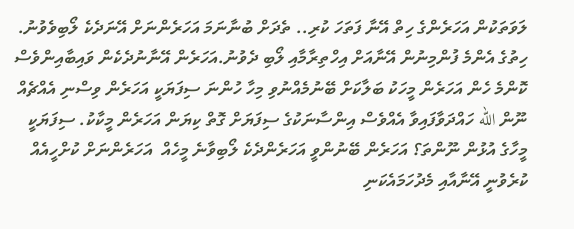ލަވަތަކުން އަހަރެންގެ ހިތް އޭނާ ފަތަހަ ކުރި.. ތެދަށް ބުނާނަމަ އަހަރެންނަށް އޭނަދެކެ ލޯބިވެވުނު. ހިތުގެ އެންމެ ފުންމިނުން އޭނާއަށް އިހްތިރާމާއި ލޯބި ދެވުނު.އަހަރެން އޭނާނުދެކެން ވައިބާއިންވެސް ކޮންމެ ހެން އަހަރެން މީހަކު ބަލާކަށް ބޭނުމެއްނުވި މިހާ ހުންނަ ސިފަޔަކީ އަހަރެން ވިސްނި އެއްޗެއް ނޫން الله ހައްދަވާފައިވާ އެއްވެސް އިންސާނަކުގެ ސިފަޔަށް ގޮތް ކިޔަން އަހަރެން މީކާކު. ސިފަޔަކީ މީހާގެ އުޅުން ނޫންތަ؟ އަހަރެން ބޭނުންވީ އަހަރެންދެކެ ލޯބިވާނެ މީހެއް  އަހަރެންނަށް ކުށްހީއެއް ކުރެވުނީ އޭނާއާއި މެދުހަމައެކަނި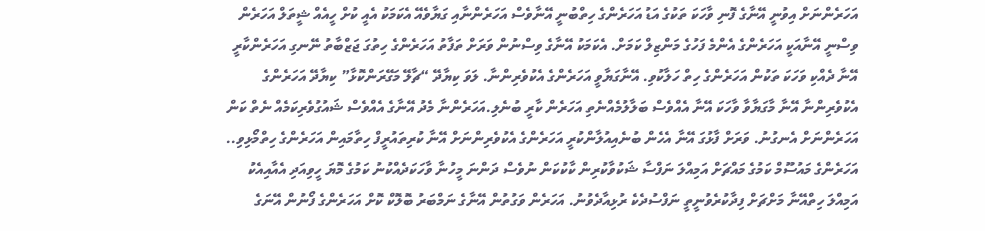އަހަރެންނަށް އިވުނީ އޭނާގެ ފޮނި ވާހަކަ ތަކުގެ އަޑު އަހަރެންގެ ހިތްބުނީ އޭނާވެސް އަހަރެންނާއި ގަޔާވެއޭ އެކަމަކު އެއީ ކުށް ހީއެއް ޝީތަލް އަހަރެން ވިސްނީ އޭނާއަކީ އަހަރެންގެ އެންމެ ފަހުގެ މަންޒިލް ކަމަށް. އެކަމަކު އޭނާގެ ވިސްނުން ވަރަށް ތަފާތު އަހަރެންގެ ހިތުގަ ޖަޒްބާތު ނޭނގި އަހަރެންކާރީ އޭނާ ދެއްކި ވަހަކަ ތަކުން އަހަރެންގެ ހިތް ހަލާކުވި. އޭނާގަޔާވީ އަހަރެންގެ އެކުވެރިންނާ. ލަވަ ކިޔާދޭ “ޗާލޭ މަގޭރަންކޮޅާ” ކިޔާދޭ އަހަރެންގެ އެކުވެރިންނާ އޭނާ މާގަޔާވާ ވާހަކަ އޭނާ އެއްވެސް ބަލާލުމެއްނެތި އަހަރެން ކާރީ ބުނެލި.އަހަރެންނާ މެދު އޭނާގެ އެއްވެސް ޝައުގުވެރިކަމެއް ނެތް ކަން އަހަރެންނަށް އެނގުނު. ވަރަށް ފާޅުގަ އޭނާ އެހެން ބުނެއިއުލާންކުރީ އަހަރެންގެ އެކުވެރިންނަށް އޭނާ ކުރިތައުރީފް ހިތާމައިން އަހަރެންގެ ހިތްމޯޅިވި.. އަހަރެންގެ މައުސޫމް ކަމުގެ މައްޗަށް އަމިއްލަ ނަފްސާ ޝަކުވާކުރިން ކާކުކަން ނުވެސް ދަންނަ މީހުނާ ވާހަކަދެއްކުނު ކަމުގެ މޮޔަ ހީވިއަދި އެއާއިއެކު އަމިއްލަ ހިތްއޭނާ މަށްޗަށް ފިދާކުރެވުނީތީ ނަފްސުދެކެ ރުޅިއާދެވުނު. އަހަރެން ވަގުތުން އޭނާގެ ނަމްބަރު ބޮލޮކް ކޮށް އަހަރެންގެ ފޯނުން އޭނަގެ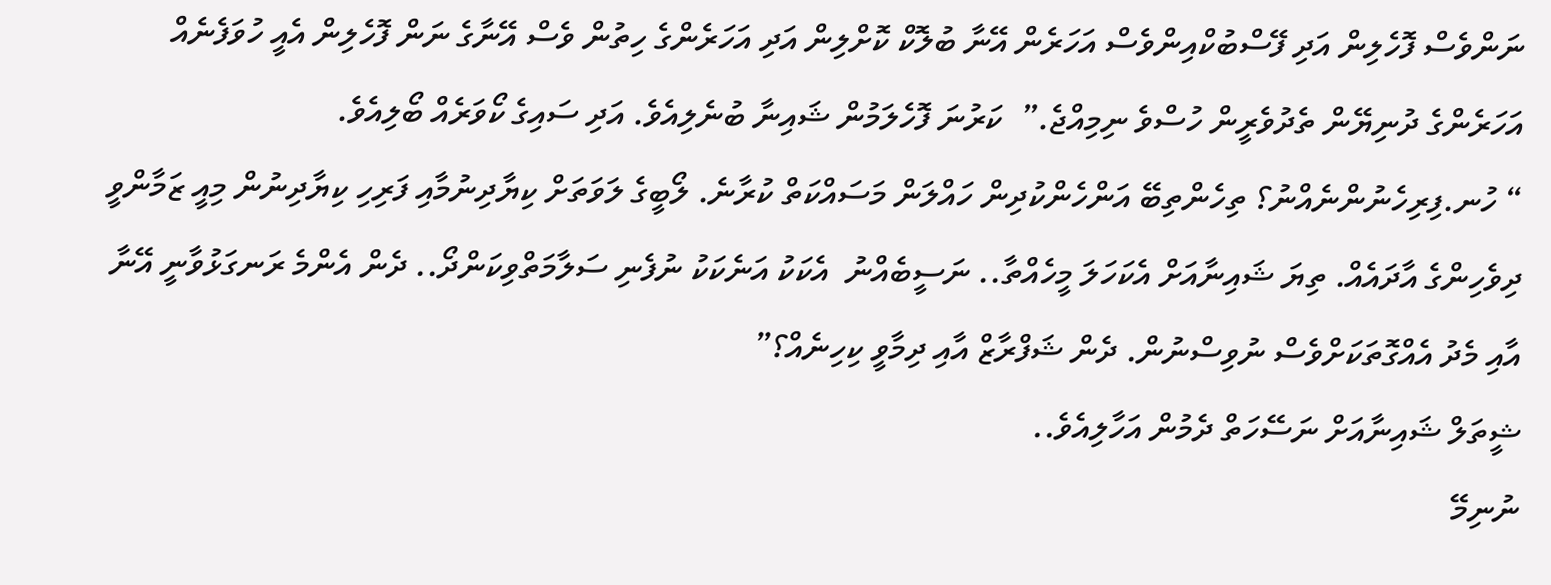ނަންވެސް ފޮހެލިން އަދި ފޭސްބުކްއިންވެސް އަހަރެން އޭނާ ބުލޮކް ކޮށްލިން އަދި އަހަރެންގެ ހިތުން ވެސް އޭނާގެ ނަން ފޮހެލިން އެއީ ހުވަފެނެއް އަހަރެންގެ ދުނިޔޭން ތެދުވެރީން ހުސްވެ ނިމިއްޖެ.”  ކަރުނަ ފޮހެލަމުން ޝައިނާ ބުނެލިއެވެ. އަދި ސައިގެ ކޯވަރެއް ބޯލިއެވެ.
“ ހުނ.ފިރިހެނުންނެއްނު؟ ތިހެންތިބޭ އަންހެންކުދިން ހައްލަން މަސައްކަތް ކުރާނެ. ލޯބީގެ ލަވަތަށް ކިޔާދިނުމާއި ފަރިހި ކިޔާދިނުން މިއީ ޒަމާންވީ ދިވެހިންގެ އާދައެއް. ތިޔަ ޝައިނާއަށް އެކަހަލަ މީހެއްތާ.. ނަސީބެއްނު  އެކަކު އަނެކަކު ނުފެނި ސަލާމަތްވިކަންދޯ.. ދެން އެންމެ ރަނގަޅުވާނީ އޭނާ އާއި މެދު އެއްގޮތަކަށްވެސް ނުވިސްނުން. ދެން ޝަފްރާޒް އާއި ދިމާވީ ކިހިނެއް؟”
ޝީތަލް ޝައިނާއަށް ނަސޭހަތް ދެމުން އަހާލިއެވެ..
ނުނިމޭ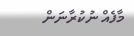މާފެއް ނުކުރާނަން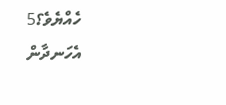ހެއްޔެވެ؟5
އެހަނދާން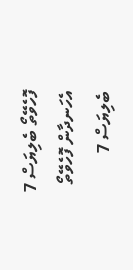ފޮހެވޭތޯ ބެލިޔަސް 7
އެހަނދާން ފޮހެވޭތޯ ބެލިޔަސް 7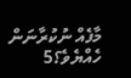މާފެއް ނުކުރާނަން ހެއްޔެވެ؟5